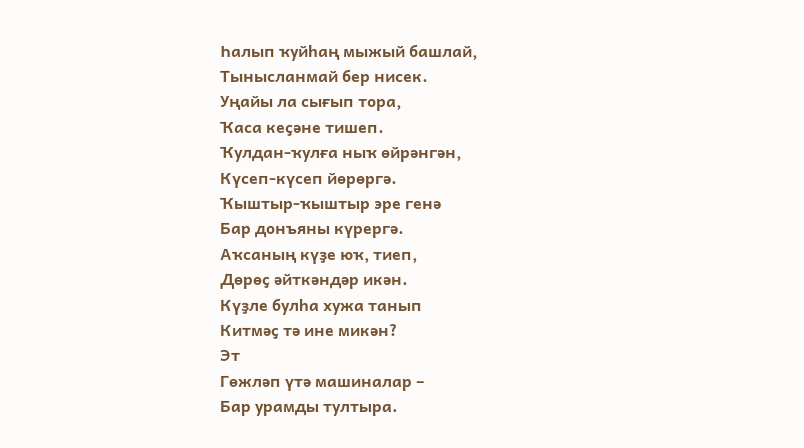Һалып ҡуйһаң мыжый башлай,
Тынысланмай бер нисек.
Уңайы ла сығып тора,
Ҡаса кеҫәне тишеп.
Ҡулдан-ҡулға ныҡ өйрәнгән,
Күсеп-күсеп йөрөргә.
Ҡыштыр-ҡыштыр эре генә
Бар донъяны күрергә.
Аҡсаның күҙе юҡ, тиеп,
Дөрөҫ әйткәндәр икән.
Күҙле булһа хужа танып
Китмәҫ тә ине микән?
Эт
Гөжләп үтә машиналар –
Бар урамды тултыра.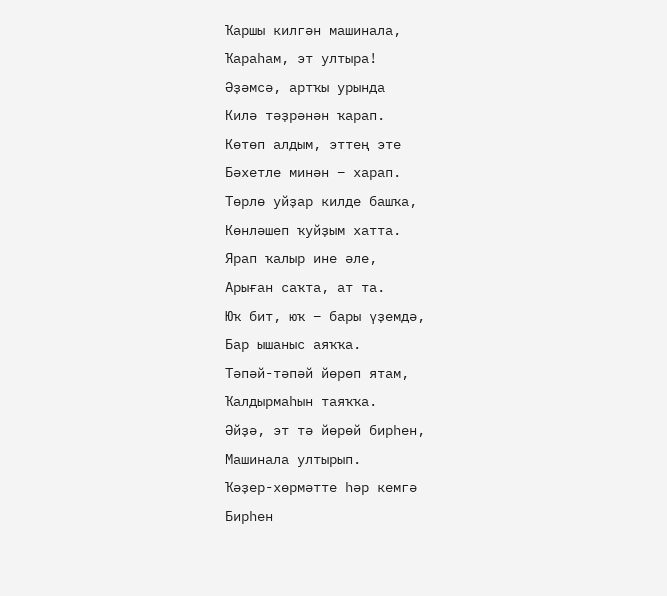Ҡаршы килгән машинала,
Ҡараһам, эт ултыра!
Әҙәмсә, артҡы урында
Килә тәҙрәнән ҡарап.
Көтөп алдым, эттең эте
Бәхетле минән – харап.
Төрлө уйҙар килде башҡа,
Көнләшеп ҡуйҙым хатта.
Ярап ҡалыр ине әле,
Арыған саҡта, ат та.
Юҡ бит, юҡ – бары үҙемдә,
Бар ышаныс аяҡҡа.
Тәпәй-тәпәй йөрөп ятам,
Ҡалдырмаһын таяҡҡа.
Әйҙә, эт тә йөрөй бирһен,
Машинала ултырып.
Ҡәҙер-хөрмәтте һәр кемгә
Бирһен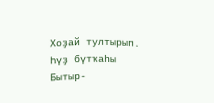Хоҙай тултырып.
Һүҙ бүтҡаһы
Бытыр-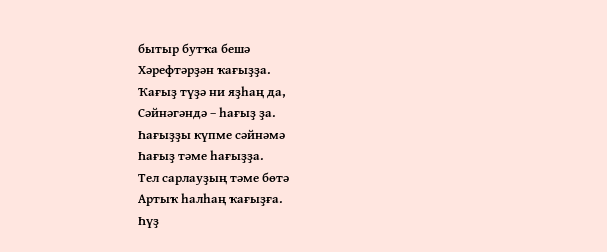бытыр бутҡа бешә
Хәрефтәрҙән ҡағыҙҙа.
Ҡағыҙ түҙә ни яҙһаң да,
Сәйнәгәндә – һағыҙ ҙа.
Һағыҙҙы күпме сәйнәмә
Һағыҙ тәме һағыҙҙа.
Тел сарлауҙың тәме бөтә
Артыҡ һалһаң ҡағыҙға.
Һүҙ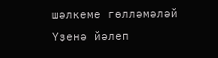шәлкеме гөлләмәләй
Үҙенә йәлеп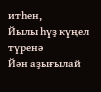итһен,
Йылы һүҙ күңел түренә
Йән аҙығылай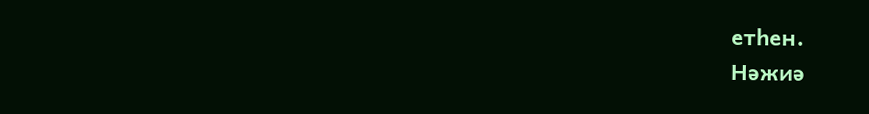етһен.
Нәжиә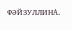ФӘЙЗУЛЛИНА.